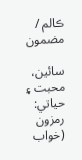ڪالم / مضمون

سائين، محبت ۽ حياتي: رمزون (خواب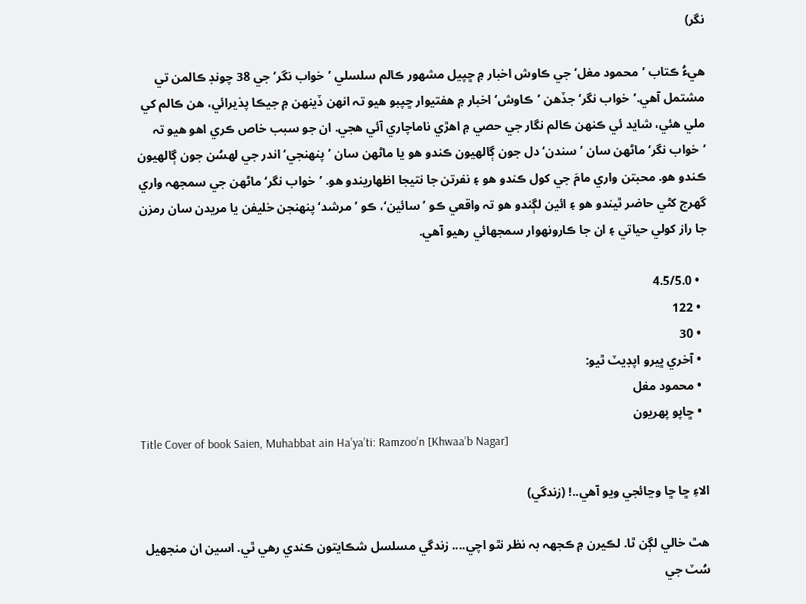نگر)

هيءُ ڪتاب ’محمود مغل‘ جي ڪاوش اخبار ۾ ڇپيل مشھور ڪالم سلسلي ’خواب نگر‘ جي 38 چونڊ ڪالمن تي مشتمل آهي.’خواب نگر‘ جڏهن ’ڪاوش‘ اخبار ۾ هفتيوار ڇپبو هيو تہ انھن ڏينھن ۾ جيڪا پذيرائي، هن ڪالم کي ملي هئي، شايد ئي ڪنھن ڪالم نگار جي حصي ۾ اهڙي ناماچاري آئي هجي. ان جو سبب خاص ڪري اهو هيو تہ ’خواب نگر‘ ماڻھن سان ’سندن‘ دل جون ڳالھيون ڪندو هو يا ماڻھن سان ’پنھنجي‘ اندر جي لھسُن جون ڳالھيون ڪندو هو. محبتن واري مامَ جي کول ڪندو هو ۽ نفرتن جا نتيجا اظھاريندو هو. ’خواب نگر‘ ماڻھن جي سمجهہ واري گهرج کڻي حاضر ٿيندو هو ۽ ائين لڳندو هو تہ واقعي ڪو ’سائين‘، ڪو ’مرشد‘ پنھنجن خليفن يا مريدن سان رمزن جا راز کولي حياتي ۽ ان جا ڪارونھوار سمجهائي رهيو آهي.

  • 4.5/5.0
  • 122
  • 30
  • آخري ڀيرو اپڊيٽ ٿيو:
  • محمود مغل
  • ڇاپو پھريون
Title Cover of book Saien, Muhabbat ain Ha’ya’ti: Ramzoo’n [Khwaa’b Nagar]

الاءِ ڇا ڇا وڃائجي ويو آهي..! (زندگي)

هٿ خالي لڳن ٿا. لڪيرن ۾ ڪجهہ بہ نظر نٿو اچي.... زندگي مسلسل شڪايتون ڪندي رهي ٿي. اسين ان منجهيل سُٽ جي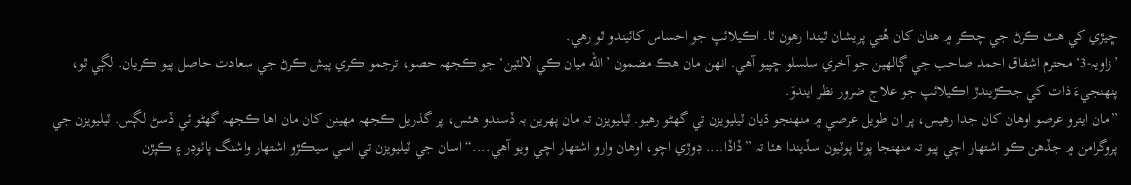ڇيڙي کي هٿ ڪرڻ جي چڪر ۾ هتان کان هُتي پريشان ٿيندا رهون ٿا. اڪيلائپ جو احساس کائيندو ٿو رهي.
’زاويہ-3‘ محترم اشفاق احمد صاحب جي ڳالھين جو آخري سلسلو ڇپيو آهي. انھن مان هڪ مضمون ’الله ميان ڪي لالٽين‘ جو ڪجهہ حصو، ترجمو ڪري پيش ڪرڻ جي سعادت حاصل پيو ڪريان. لڳي ٿو، پنھنجيءَ ذات کي جڪڙيندڙ اڪيلائپ جو علاج ضرور نظر ايندوَ.
”مان ايترو عرصو اوهان کان جدا رهيس، پر ان طويل عرصي ۾ منھنجو ڌيان ٽيليويزن تي گهڻو رهيو. ٽيليويزن تہ مان پھرين بہ ڏسندو هئس، پر گذريل ڪجهہ مھينن کان مان اها ڪجهہ گهڻو ئي ڏسڻ لڳس. ٽيليويزن جي پروگرامن ۾ جڏهن ڪو اشتھار اچي پيو تہ منھنجا پوٽا پوٽيون سڏيندا هئا تہ ”ڏاڏا.... ڊوڙي اچو، اوهان وارو اشتھار اچي ويو آهي....“ اسان جي ٽيليويزن تي اسي سيڪڙو اشتھار واشنگ پائوڊر ۽ ڪپڙن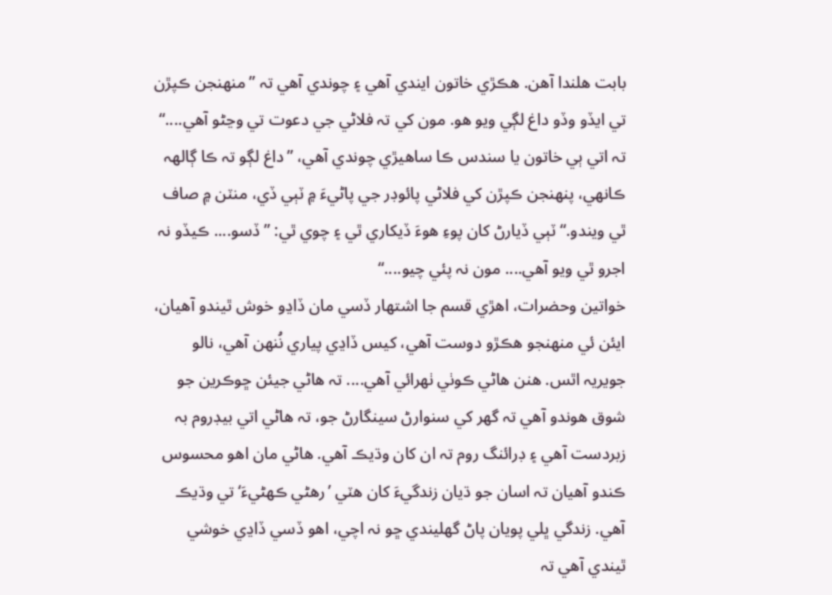بابت هلندا آهن. هڪڙي خاتون ايندي آهي ۽ چوندي آهي تہ ”منھنجن ڪپڙن تي ايڏو وڏو داغ لڳي ويو هو. مون کي تہ فلاڻي جي دعوت تي وڃڻو آهي....“ تہ اتي ٻي خاتون يا سندس ڪا ساهيڙي چوندي آهي، ”داغ لڳو تہ ڪا ڳالھہ ڪانھي، پنھنجن ڪپڙن کي فلاڻي پائوڊر جي پاڻيءَ ۾ ٽٻي ڏي، منٽن ۾ صاف ٿي ويندو.“ ٽٻي ڏيارڻ کان پوءِ هوءَ ڏيکاري ٿي ۽ چوي ٿي: ”ڏسو.... ڪيڏو نہ اجرو ٿي ويو آهي.... مون نہ پئي چيو....“
خواتين وحضرات، اهڙي قسم جا اشتھار ڏسي مان ڏاڍو خوش ٿيندو آهيان، ايئن ئي منھنجو هڪڙو دوست آهي، کيس ڏاڍي پياري نُنھن آهي، نالو جويريہ اٿس. هنن هاڻي ڪوٺي ٺھرائي آهي.... تہ هاڻي جيئن ڇوڪرين جو شوق هوندو آهي تہ گهر کي سنوارڻ سينگارڻ جو، تہ هاڻي اتي بيڊروم بہ زبردست آهي ۽ ڊرائنگ روم تہ ان کان وڌيڪ آهي. هاڻي مان اهو محسوس ڪندو آهيان تہ اسان جو ڌيان زندگيءَ کان هٽي ’رهڻي ڪھڻيءَ‘ تي وڌيڪ آهي. زندگي ڀلي پويان پاڻ گھليندي ڇو نہ اچي، اهو ڏسي ڏاڍي خوشي ٿيندي آهي تہ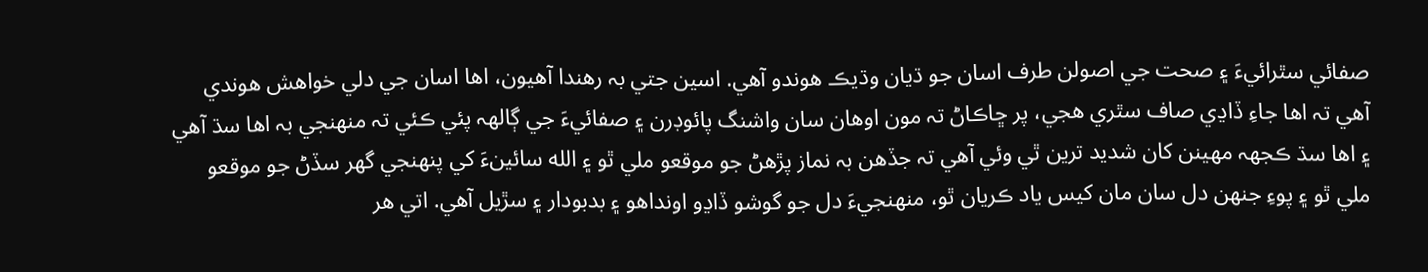صفائي سٿرائيءَ ۽ صحت جي اصولن طرف اسان جو ڌيان وڌيڪ هوندو آهي. اسين جتي بہ رهندا آهيون، اها اسان جي دلي خواهش هوندي آهي تہ اها جاءِ ڏاڍي صاف سٿري هجي، پر ڇاڪاڻ تہ مون اوهان سان واشنگ پائوڊرن ۽ صفائيءَ جي ڳالھہ پئي ڪئي تہ منھنجي بہ اها سڌ آهي ۽ اها سڌ ڪجهہ مھينن کان شديد ترين ٿي وئي آهي تہ جڏهن بہ نماز پڙهڻ جو موقعو ملي ٿو ۽ الله سائينءَ کي پنھنجي گهر سڏڻ جو موقعو ملي ٿو ۽ پوءِ جنھن دل سان مان کيس ياد ڪريان ٿو، منھنجيءَ دل جو گوشو ڏاڍو اونداهو ۽ بدبودار ۽ سڙيل آهي. اتي هر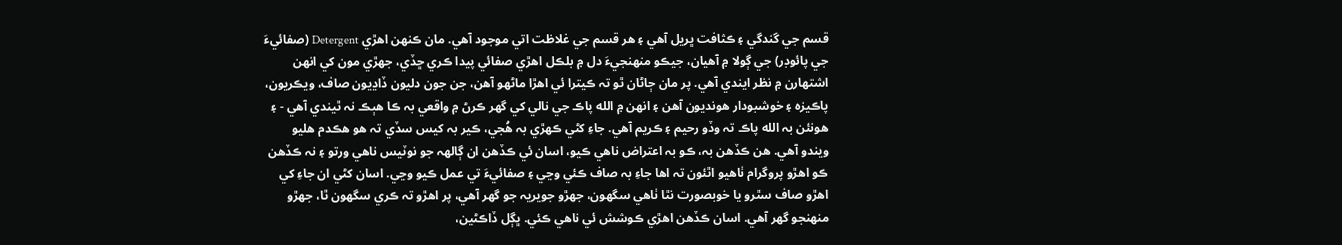قسم جي گندگي ۽ ڪثافت ڀريل آهي ۽ هر قسم جي غلاظت اتي موجود آهي. مان ڪنھن اهڙي Detergent (صفائيءَ جي پائوڊر) جي ڳولا ۾ آهيان، جيڪو منھنجيءَ دل ۾ بلڪل اهڙي صفائي پيدا ڪري ڇڏي، جھڙي مون کي انھن اشتھارن ۾ نظر ايندي آهي. پر مان ڄاڻان ٿو تہ ڪيترا ئي اهڙا ماڻھو آهن، جن جون دليون ڏاڍيون صاف، ويڪريون، پاڪيزہ ۽ خوشبودار هونديون آهن ۽ انھن ۾ الله پاڪ جي نالي کي گهر ڪرڻ ۾ واقعي بہ ڪا هٻڪ نہ ٿيندي آهي - ۽ هونئن بہ الله پاڪ تہ وڏو رحيم ۽ ڪريم آهي. جاءِ کڻي ڪھڙي بہ هُجي، ڪير بہ کيس سڏي تہ هو هڪدم هليو ويندو آهي. هن ڪڏهن بہ، ڪو بہ اعتراض ناهي ڪيو، اسان ئي ڪڏهن ان ڳالھہ جو نوٽيس ناهي ورتو ۽ نہ ڪڏهن ڪو اهڙو پروگرام ٺاهيو اٿئون تہ اها جاءِ بہ صاف ڪئي وڃي ۽ صفائيءَ تي عمل ڪيو وڃي. اسان کڻي ان جاءِ کي اهڙو صاف سٿرو يا خوبصورت نٿا ٺاهي سگهون، جھڙو جويريہ جو گهر آهي، پر اهڙو تہ ڪري سگهون ٿا، جھڙو منھنجو گهر آهي. اسان ڪڏهن اهڙي ڪوشش ئي ناهي ڪئي. ڀڳل ڏاڪڻين،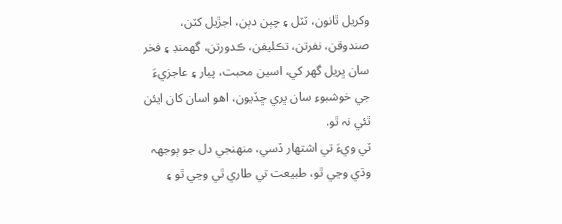وکريل ٿانون، ٽٽل ۽ چٻن دٻن، اجڙيل کٽن، صندوقن، نفرتن، تڪليفن، ڪدورتن، گهمنڊ ۽ فخر سان ڀريل گهر کي، اسين محبت، پيار ۽ عاجزيءَ جي خوشبوءِ سان ڀري ڇڏيون، اهو اسان کان ايئن ٿئي نہ ٿو.
ٽي ويءَ تي اشتھار ڏسي، منھنجي دل جو ٻوجهہ وڌي وڃي ٿو، طبيعت تي طاري ٿي وڃي ٿو ۽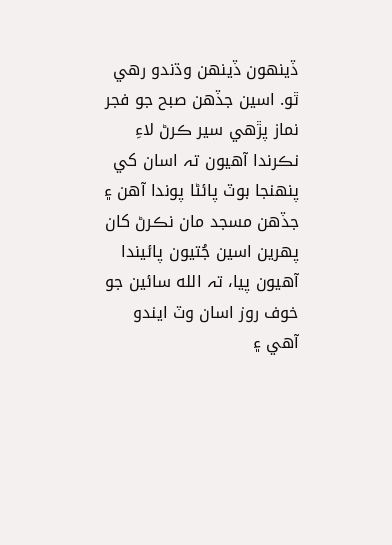ڏينھون ڏينھن وڌندو رهي ٿو. اسين جڏهن صبح جو فجر نماز پڙهي سير ڪرڻ لاءِ نڪرندا آهيون تہ اسان کي پنھنجا بوٽ پائڻا پوندا آهن ۽ جڏهن مسجد مان نڪرڻ کان پھرين اسين جُتيون پائيندا آهيون پيا، تہ الله سائين جو خوف روز اسان وٽ ايندو آهي ۽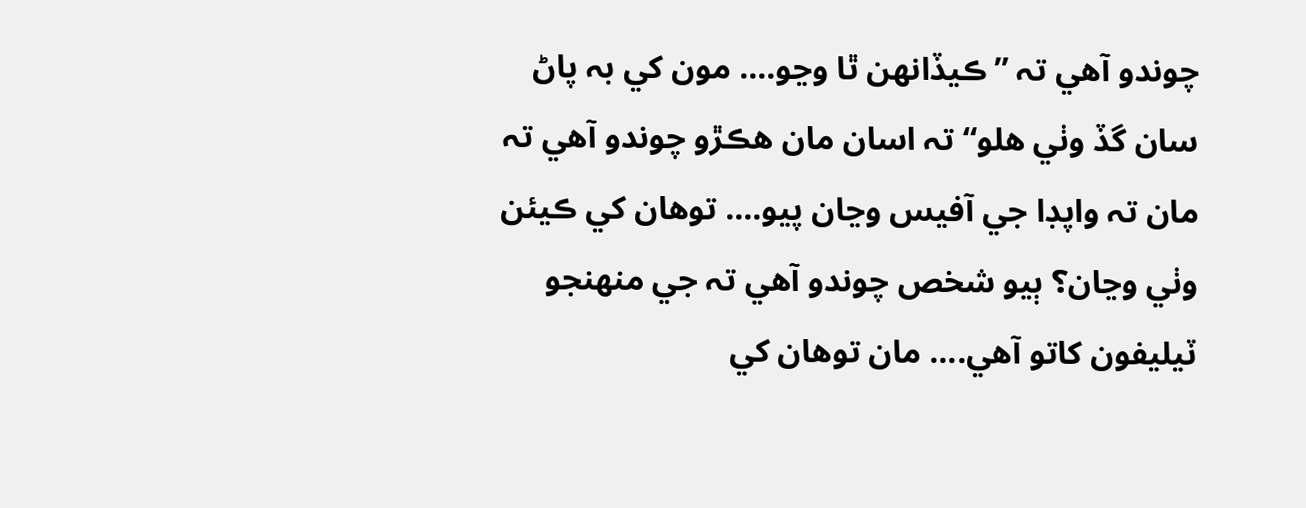چوندو آهي تہ ”ڪيڏانھن ٿا وڃو.... مون کي بہ پاڻ سان گڏ وٺي هلو“ تہ اسان مان هڪڙو چوندو آهي تہ مان تہ واپڊا جي آفيس وڃان پيو.... توهان کي ڪيئن وٺي وڃان؟ ٻيو شخص چوندو آهي تہ جي منھنجو ٽيليفون کاتو آهي.... مان توهان کي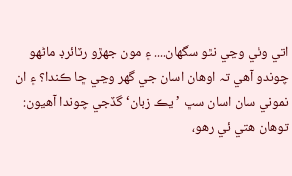اتي وٺي وڃي نٿو سگهان.... ۽ مون جھڙو رٽائرڊ ماڻھو چوندو آهي تہ اوهان اسان جي گهر وڃي ڇا ڪندا؟ ۽ ان نموني سان اسان سڀ ’يڪ زبان‘ گڏجي چوندا آهيون: توهان هتي ئي رهو،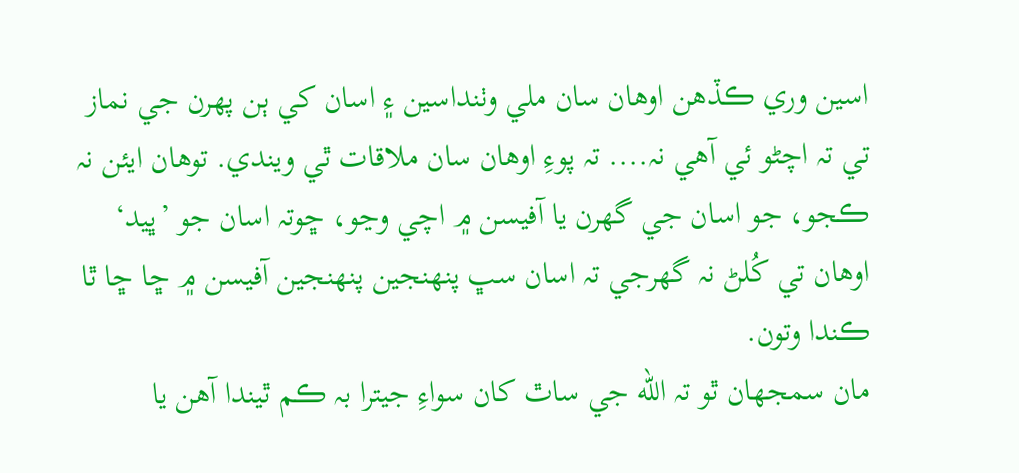اسين وري ڪڏهن اوهان سان ملي وٺنداسين ۽ اسان کي ٻن پھرن جي نماز تي تہ اچڻو ئي آهي نہ.... تہ پوءِ اوهان سان ملاقات ٿي ويندي. توهان ايئن نہ ڪجو، جو اسان جي گهرن يا آفيسن ۾ اچي وڃو، ڇوتہ اسان جو ’ڀيد‘ اوهان تي کُلڻ نہ گهرجي تہ اسان سڀ پنھنجين پنھنجين آفيسن ۾ ڇا ڇا ٿا ڪندا وتون.
مان سمجهان ٿو تہ الله جي ساٿ کان سواءِ جيترا بہ ڪم ٿيندا آهن يا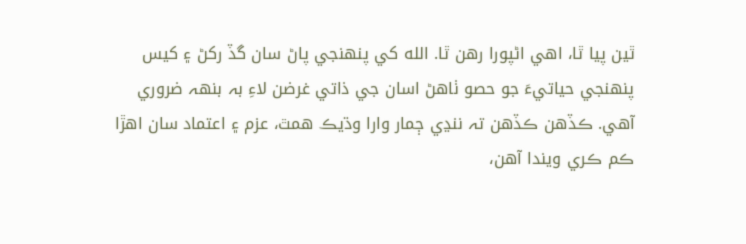ٿين پيا ٿا، اهي اڻپورا رهن ٿا. الله کي پنھنجي پاڻ سان گڏ رکڻ ۽ کيس پنھنجي حياتيءَ جو حصو ٺاهڻ اسان جي ذاتي غرضن لاءِ بہ بنھہ ضروري آهي. ڪڏهن ڪڏهن تہ ننڍي ڄمار وارا وڌيڪ همٿ، عزم ۽ اعتماد سان اهڙا ڪم ڪري ويندا آهن،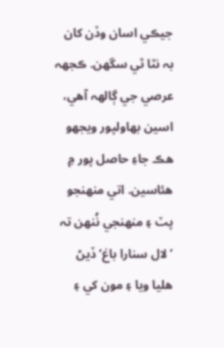جيڪي اسان وڏن کان بہ نٿا ٿي سگهن. ڪجهہ عرصي جي ڳالھہ آهي، اسين بھاولپور ويجهو هڪ جاءِ حاصل پور ۾ هئاسين. اتي منھنجو پٽ ۽ منھنجي نُنھن تہ ’لال سنارا باغ‘ ڏيڻ هليا ويا ۽ مون کي ۽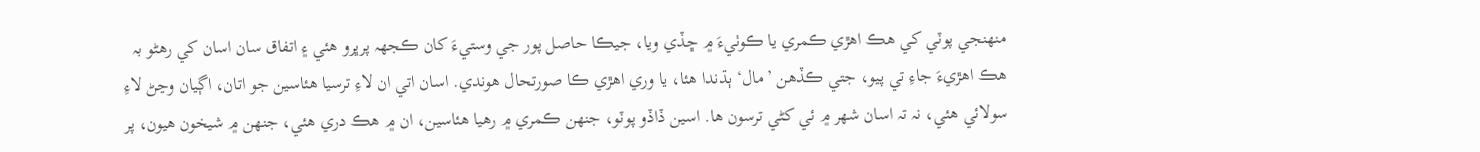منھنجي پوٽي کي هڪ اهڙي ڪمري يا ڪوٺيءَ ۾ ڇڏي ويا، جيڪا حاصل پور جي وستيءَ کان ڪجهہ پرڀرو هئي ۽ اتفاق سان اسان کي رهڻو بہ هڪ اهڙيءَ جاءِ تي پيو، جتي ڪڏهن ’مال‘ ٻڌندا هئا، يا وري اهڙي ڪا صورتحال هوندي. اسان اتي ان لاءِ ترسيا هئاسين جو اتان، اڳيان وڃڻ لاءِ سولائي هئي، نہ تہ اسان شھر ۾ ئي کڻي ترسون ها. اسين ڏاڏو پوٽو، جنھن ڪمري ۾ رهيا هئاسين، ان ۾ هڪ دري هئي، جنھن ۾ شيخون هيون، پر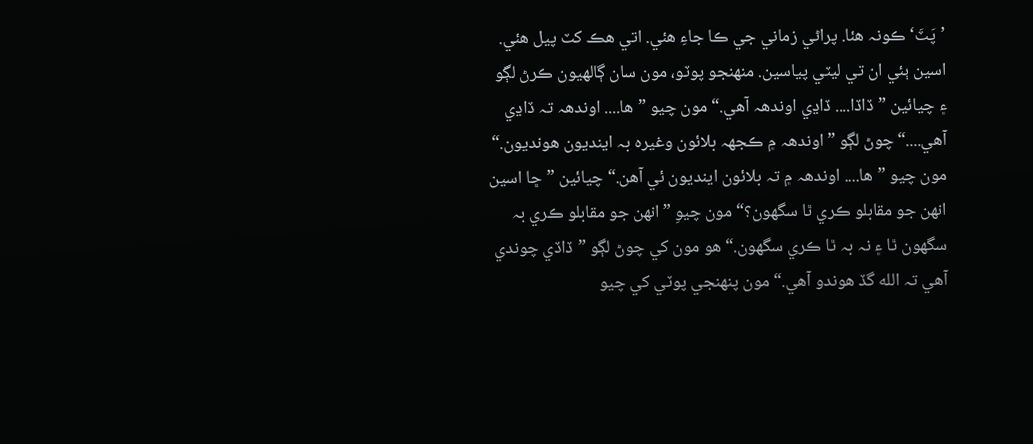’پَٽَ‘ ڪونہ هئا. پراڻي زماني جي ڪا جاءِ هئي. اتي هڪ کٽ پيل هئي. اسين ٻئي ان تي ليٽي پياسين. منھنجو پوٽو، مون سان ڳالھيون ڪرڻ لڳو ۽ چيائين ”ڏاڏا.... ڏاڍي اوندھہ آهي.“ مون چيو ”ها.... اوندھہ تہ ڏاڍي آهي....“ چوڻ لڳو ”اوندھہ ۾ ڪجهہ بلائون وغيرہ بہ اينديون هونديون.“ مون چيو ”ها.... اوندھہ ۾ تہ بلائون اينديون ئي آهن.“ چيائين ”ڇا اسين انھن جو مقابلو ڪري ٿا سگهون؟“ مون چيوِ ”انھن جو مقابلو ڪري بہ سگهون ٿا ۽ نہ بہ ٿا ڪري سگهون.“ هو مون کي چوڻ لڳو ”ڏاڏي چوندي آهي تہ الله گڏ هوندو آهي.“ مون پنھنجي پوٽي کي چيو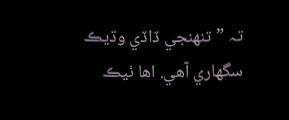تہ ”تنھنجي ڏاڏي وڌيڪ سگهاري آهي. اها ٺيڪ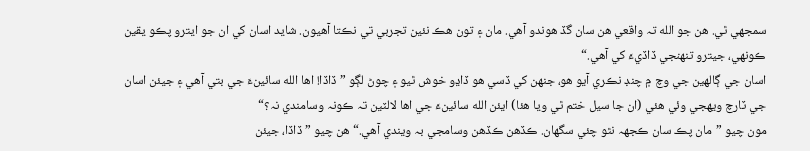سمجهي ٿي. هن جو الله تہ واقعي هن سان گڏ هوندو آهي. مان ۽ تون هڪ نئين تجربي تي نڪتا آهيون. شايد اسان کي ان جو ايترو پڪو يقين ڪونھي، جيترو تنھنجي ڏاڏيءَ کي آهي.“
اسان جي ڳالھين جي وچ ۾ چنڊ نڪري آيو هو، جنھن کي ڏسي هو ڏاڍو خوش ٿيو ۽ چوڻ لڳو ”ڏاڏا! اها الله سائينءَ جي بتي آهي ۽ جيئن اسان جي ٽارچ ويھجي وئي هئي (ان جا سيل ختم ٿي ويا هئا) ايئن الله سائينءَ جي اها لالٽين تہ ڪونہ وسامندي نہ؟“
مون چيو ”مان پڪ سان ڪجهہ نٿو چئي سگهان. ڪڏهن ڪڏهن وسامجي بہ ويندي آهي.“ هن چيو ”ڏاڏا، جيئن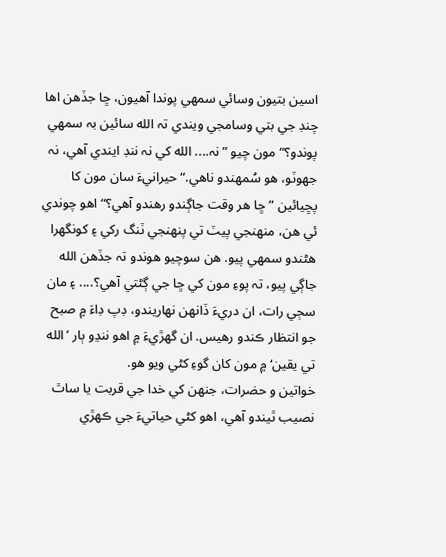اسين بتيون وسائي سمھي پوندا آهيون، ڇا جڏهن اها چنڊ جي بتي وسامجي ويندي تہ الله سائين بہ سمھي پوندو؟“ مون چيو ”نہ.... الله کي نہ ننڊ ايندي آهي، نہ جهوٽو، هو سُمھندو ناهي.“ حيرانيءَ سان مون کا پڇيائين ”ڇا هر وقت جاڳندو رهندو آهي؟“ اهو چوندي ئي هن، منھنجي پيٽ تي پنھنجي ٽنگ رکي ۽ کونگهرا هڻندو سمھي پيو. هن سوچيو هوندو تہ جڏهن الله جاڳي پيو، تہ پوءِ مون کي ڇا جي ڳڻتي آهي؟.... ۽ مان سڄي رات، ان دريءَ ڏانھن نھاريندو، ڊپ ڊاءَ ۾ صبح جو انتظار ڪندو رهيس. ان گهڙيءَ ۾ اهو ننڍو ٻار ’الله تي يقين‘ ۾ مون کان گوءِ کڻي ويو هو.
خواتين و حضرات، جنھن کي خدا جي قربت يا ساٿ نصيب ٿيندو آهي، اهو کڻي حياتيءَ جي ڪھڙي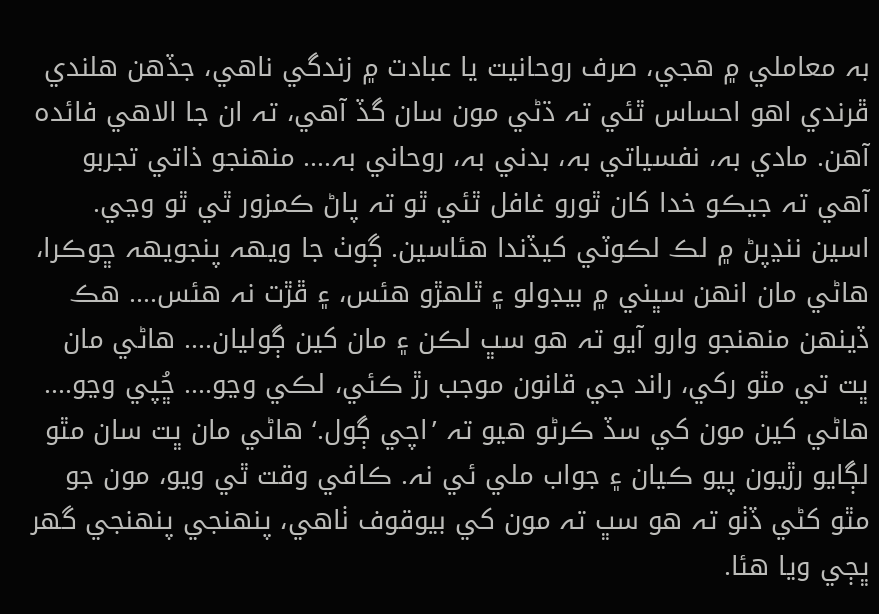بہ معاملي ۾ هجي، صرف روحانيت يا عبادت ۾ زندگي ناهي، جڏهن هلندي ڦرندي اهو احساس ٿئي تہ ڌڻي مون سان گڏ آهي، تہ ان جا الاهي فائدہ آهن. مادي بہ، نفسياتي بہ، بدني بہ، روحاني بہ.... منھنجو ذاتي تجربو آهي تہ جيڪو خدا کان ٿورو غافل ٿئي ٿو تہ پاڻ ڪمزور ٿي ٿو وڃي. اسين ننڍپڻ ۾ لڪ لڪوٽي کيڏندا هئاسين. ڳوٺ جا ويھہ پنجويھہ ڇوڪرا، هاڻي مان انھن سڀني ۾ بيڊولو ۽ ٿلهڙو هئس، ۽ ڦڙت نہ هئس.... هڪ ڏينھن منھنجو وارو آيو تہ هو سڀ لڪن ۽ مان کين ڳوليان.... هاڻي مان ڀت تي مٿو رکي، راند جي قانون موجب رڙ ڪئي، لڪي وڃو.... ڇُپي وڃو.... هاڻي کين مون کي سڏ ڪرڻو هيو تہ ’اچي ڳول.‘ هاڻي مان ڀت سان مٿو لڳايو رڙيون پيو ڪيان ۽ جواب ملي ئي نہ. ڪافي وقت ٿي ويو، مون جو مٿو کڻي ڏٺو تہ هو سڀ تہ مون کي بيوقوف ٺاهي، پنھنجي پنھنجي گهر ڀڄي ويا هئا.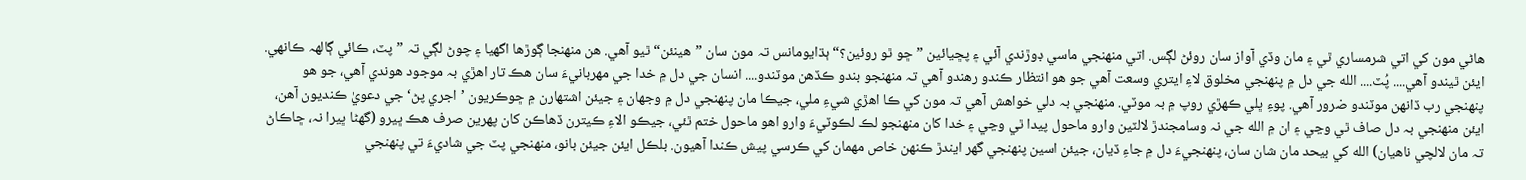هاڻي مون کي اتي شرمساري ٿي ۽ مان وڏي آواز سان روئڻ لڳس. اتي منھنجي ماسي ڊوڙندي آئي ۽ پڇيائين ”ڇو ٿو روئين؟“ ٻڌايومانس تہ مون سان ”هينئن“ ٿيو آهي. هن منھنجا ڳوڙها اگهيا ۽ چوڻ لڳي تہ ”پٽ، ڪائي ڳالھہ ڪانھي. ايئن ٿيندو آهي.... پُٽ.... الله جي دل ۾ پنھنجي مخلوق لاءِ ايتري وسعت آهي جو هو انتظار ڪندو رهندو آهي تہ منھنجو بندو ڪڏهن موٽندو.... انسان جي دل ۾ خدا جي مھربانيءَ سان هڪ تار اهڙي بہ موجود هوندي آهي، جو هو پنھنجي رب ڏانھن موٽندو ضرور آهي. پوءِ ڀلي ڪھڙي روپ ۾ بہ موٽي. منھنجي بہ دلي خواهش آهي تہ مون کي ڪا اهڙي شيءِ ملي، جيڪا مان پنھنجي دل ۾ وجھان ۽ جيئن اشتھارن ۾ ڇوڪريون ’اجري پڻ‘ جي دعويٰ ڪنديون آهن، ايئن منھنجي بہ دل صاف ٿي وڃي ۽ ان ۾ الله جي نہ وسامجندڙ لالٽين وارو ماحول پيدا ٿي وڃي ۽ خدا کان منھنجو لڪ لڪوٽيءَ وارو اهو ماحول ختم ٿئي، جيڪو الاءِ ڪيترن ڏهاڪن کان پھرين صرف هڪ ڀيرو (گهڻا ڀيرا نہ، ڇاڪاڻ تہ مان لالچي ناهيان) الله کي بيحد مان شان سان، پنھنجيءَ دل ۾ جاءِ ڏيان، جيئن اسين پنھنجي گهر ايندڙ ڪنھن خاص مھمان کي ڪرسي پيش ڪندا آهيون. بلڪل ايئن جيئن بانو، منھنجي پٽ جي شاديءَ تي پنھنجي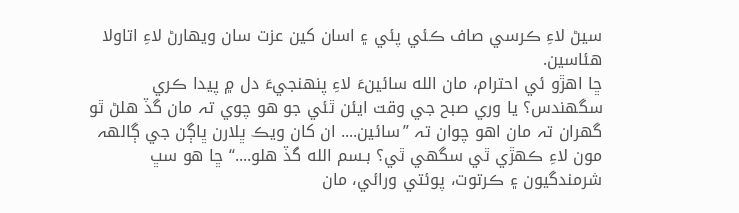سيڻ لاءِ ڪرسي صاف ڪئي پئي ۽ اسان کين عزت سان ويھارڻ لاءِ اتاولا هئاسين.
ڇا اهڙو ئي احترام، مان الله سائينءَ لاءِ پنھنجيءَ دل ۾ پيدا ڪري سگهندس؟ يا وري صبح جي وقت ايئن ٿئي جو هو چوي تہ مان گڏ هلڻ ٿو گهران تہ مان اهو چوان تہ ”سائين.... ان کان ويڪ ڀلارن ڀاڳن جي ڳالھہ مون لاءِ ڪھڙي ٿي سگهي ٿي؟ بـسم الله گڏ هلو....“ ڇا هو سڀ شرمندگيون ۽ ڪرتوت، پوئتي ورائي، مان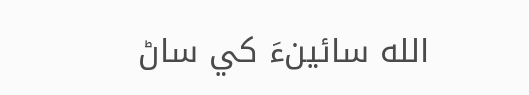الله سائينءَ کي ساڻ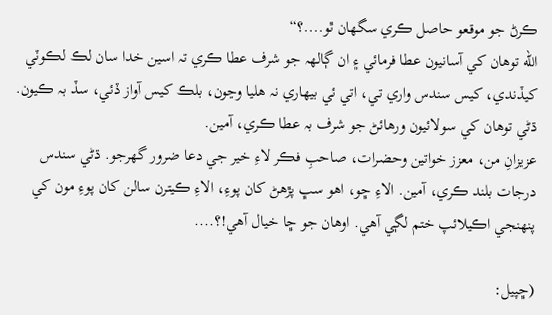ڪرڻ جو موقعو حاصل ڪري سگهان ٿو....؟“
الله توهان کي آسانيون عطا فرمائي ۽ ان ڳالھہ جو شرف عطا ڪري تہ اسين خدا سان لڪ لڪوٽي کيڏندي، کيس سندس واري تي، اتي ئي بيھاري نہ هليا وڃون، بلڪ کيس آواز ڏئي، سڏ بہ ڪيون. ڌڻي توهان کي سولائيون ورهائڻ جو شرف بہ عطا ڪري، آمين.
عزيزانِ من، معزز خواتين وحضرات، صاحبِ فڪر لاءِ خير جي دعا ضرور گهرجو. ڌڻي سندس درجات بلند ڪري، آمين. الاءِ ڇو، اهو سڀ پڙهڻ کان پوءِ، الاءِ ڪيترن سالن کان پوءِ مون کي پنھنجي اڪيلائپ ختم لڳي آهي. اوهان جو ڇا خيال آهي!؟....

(ڇپيل: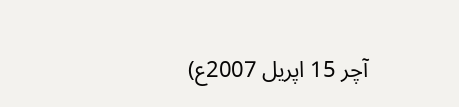آچر 15 اپريل 2007ع)